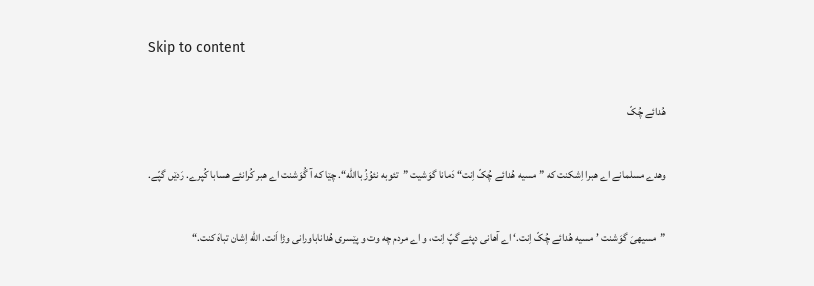Skip to content

هُدائے چُکّ

وهدے مسلمانے اے هبرا اِشکنت که ”مسیه هُدائے چُکّ اِنت“ دَمانا گوَشیت ”تئوبه نئوُزُ باالله“. چێا که آ گُوَشنت اے هبر کُرانئے هسابا کُپرے. رَدێں گپّے.

”مسیهیَ گوَشنت ’مسیه هُدائے چُکّ اِنت.‘ اے آهانی دپئے گپّ اِنت، و اے مردم چه وت و پێسری هُداناباورانی وڑا اَنت. الله اِشان تباهَ کنت.“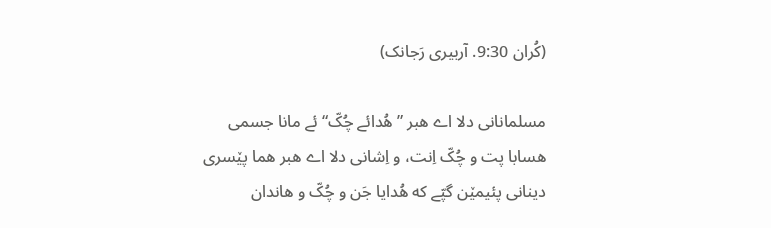(کُران 9:30. آربیری رَجانک)

مسلمانانی دلا اے هبر ”هُدائے چُکّ“ئے مانا جسمی هسابا پت و چُکّ اِنت، و اِشانی دلا اے هبر هما پێسری دینانی پئیمێن گپّے که هُدایا جَن و چُکّ و هاندان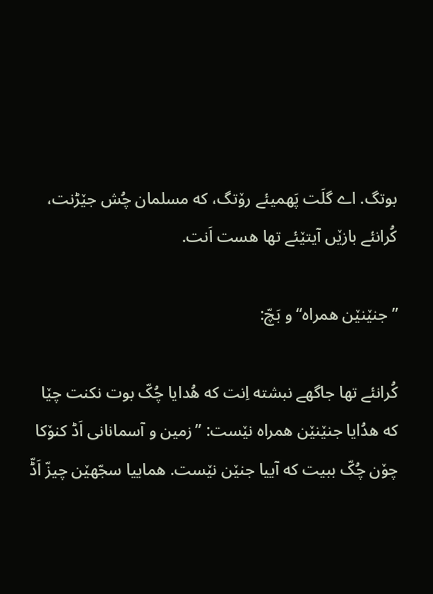بوتگ. اے گلَت پَهمیئے رۆتگ، که مسلمان چُش جێڑنت، کُرانئے بازێں آیتێئے تها هست اَنت.

”جنێنێن همراه“ و بَچّ:

کُرانئے تها جاگهے نبشته اِنت که هُدایا چُکّ بوت نکنت چێا که هدُایا جنێنێن همراه نێست: ”زمین و آسمانانی اَڈ کنۆکا چۆن چُکّ ببیت که آییا جنێن نێست. هماییا سجّهێن چیزّ اَڈّ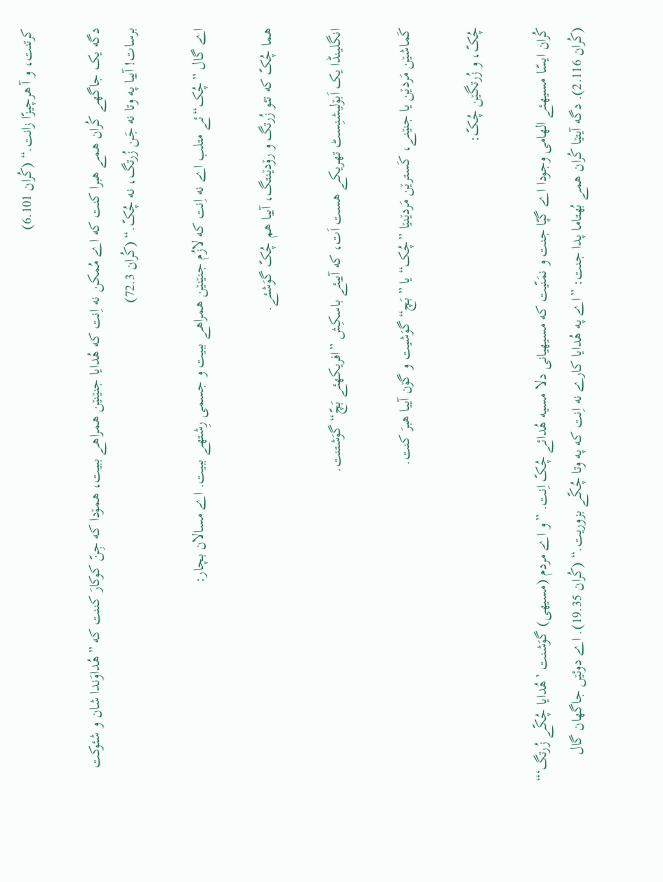کرتنت، و آ هرچیزّا زانت.“ (کُران 6.101)

دگه یک جاگهے کُران همے هبرا کنت که اے مُمکن نه اِنت که هُدایا جنێنێن همراهے ببیت، همۆدا که جِنّ کوکارَ کننت که ”هُداوَندا شان و شئوکت برسات! آییا په وتا نه جَن زُرتگ، نه چُکّ.“ (کُران 72.3)

اے گال ”چُک“ئے متلب اے نه اِنت که لازُم جنێنێن همراهے ببیت و جسمی رِشتهے ببیت. اے مسالان بچار:

هما چُکّ که تئو زُرتگ و رۆدێنتگ، آییا هم چُکّ گوَشئے.

انگلینڈا یک اَبۆلیشنِسٹ تهریکے هست اَت، که آییئے باسکِش ”افریکهئے بَچّ“ گوَشتنت.

کَماشێن مَردێن یا جنێنے، کَسترێن مَردێنێا ”چُک“ یا ”بَچ“ گوَشیت و گۆن آییا هبرَ کنت.

چُکّ، و زُرتگێن چُکّ:

کُران ایسّا مسیهئے الهامی وجودا اے گپّا جنت و نمَنّیت که مسیهیانی دلا مسیه هُدائے چُکّ اِنت. ”و اے مردم (مسیهی) گوَشنت ’هُدایا چُکّے زُرتگ‘“ (کُران 2.116). دگه آیتێا کُران همے بُهتاما پدا جنت: ”اے په هُدایا کارے نه اِنت که په وتا چُکّے بزوریت.“ (کُران 19.35). اے دوئێں جاگهان گال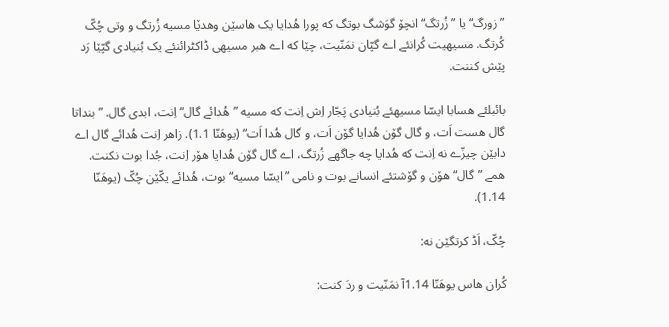”زورگ“ یا ”زُرتگ“ انچۆ گوَشگ بوتگ که پورا هُدایا یک هاسێن وهدێا مسیه زُرتگ و وتی چُکّ کُرتگ. مسیهیت کُرانئے اے گپّان نمَنّیت، چێا که اے هبر مسیهی ڈاکٹرائنئے یک بُنیادی گپّێا رَد پێش کننت.

بائبلئے هسابا ایسّا مسیهئے بُنیادی پَجّار اِش اِنت که مسیه ”هُدائے گال“ اِنت، ابدی گال. ”بنداتا گال هست اَت، و گال گۆن هُدایا گۆن اَت، و گال هُدا اَت“ (یوهَنّا 1.1). زاهر اِنت هُدائے گال اے دابێن چیزّے نه اِنت که هُدایا چه جاگهے زُرتگ، اے گال گۆن هُدایا هۆر اِنت، جُدا بوت نکنت. همے ”گال“ هۆن و گۆشتئے انسانے بوت و نامی ”ایسّا مسیه“ بوت، هُدائے یکّێن چُکّ (یوهَنّا 1.14).

چُکّ، اَڈ کرتگێن نه:

کُران هاس یوهَنّا 1.14آ نمَنّیت و ردَ کنت: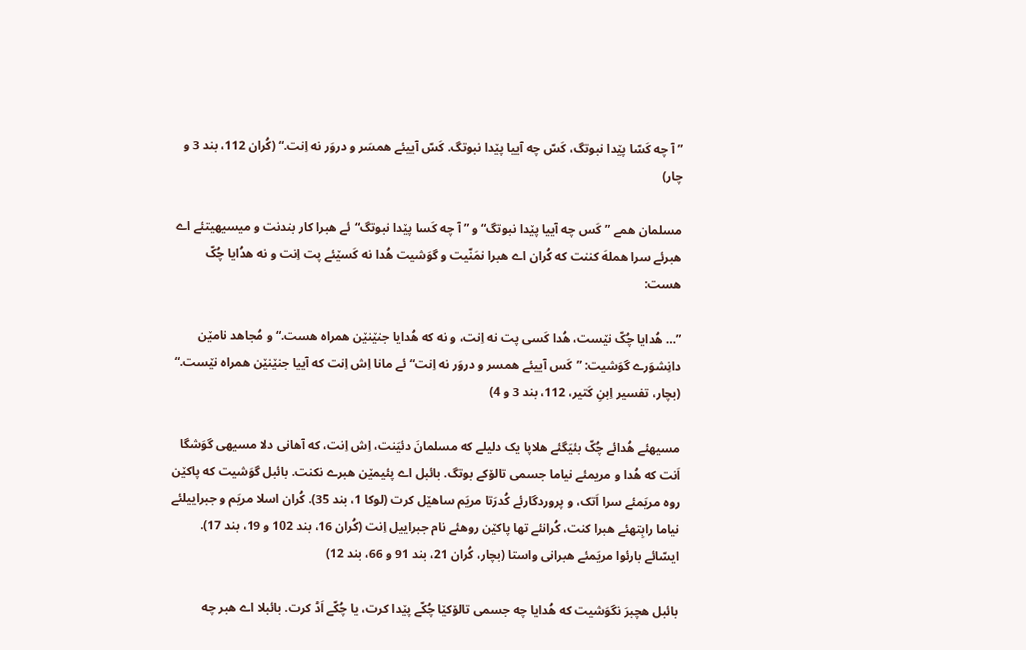”آ چه کَسّا پێدا نبوتگ، کَسّ چه آییا پێدا نبوتگ. کَسّ آییئے همسَر و دروَر نه اِنت.“ (کُران 112، بند 3 و چار)

مسلمان همے ”کَس چه آییا پێدا نبوتگ“ و ”آ چه کَسا پێدا نبوتگ“ئے هبرا کار بندنت و میسیهیتئے اے هبرئے سرا هملهَ کننت که کُران اے هبرا نمَنّیت و گوَشیت هُدا نه کَسێئے پت اِنت و نه هدُایا چُکّ هست:

”… هُدایا چُکّ نێست، هُدا کَسی پت نه اِنت، و نه که هُدایا جنێنێن همراه هست.“ و مُجاهد نامێن دانِشوَرے گوَشیت: ”کَس آییئے همسر و دروَر نه اِنت“ئے مانا اِش اِنت که آییا جنێنێن همراه نێست.“ (بچار، تفسیر اِبنِ کَتیر، 112، بند 3 و 4)

مسیهئے هُدائے چُکّ بئیَگئے هلاپا یک دلیلے که مسلمانَ دئیَنت، اِش اِنت، که آهانی دلا مسیهی گوَشگا اَنت که هُدا و مریمئے نیاما جسمی تالۆکے بوتگ. بائبل اے پئیمێن هبرے نکنت. بائبل گوَشیت که پاکێن روه مریَمئے سرا اَتک، و پروردگارئے کُدرَتا مریَم ساهێل کرت (لوکا 1، بند 35). کُران اسلا مریَم و جبراییلئے نیاما رابِتهئے هبرا کنت، کُرانئے تها پاکێن روهئے نام جبراییل اِنت (کُران 16، بند 102 و 19، بند 17). ایسّائے بارئوا مریَمئے هبرانی واستا (بچار، کُران 21، بند 91 و 66، بند 12)

بائبل هچبرَ نگوَشیت که هُدایا چه جسمی تالۆکێا چُکّے پێدا کرت، یا چُکّے اَڈ کرت. بائبلا اے هبر چه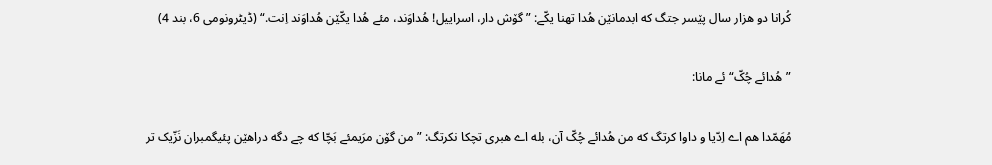کُرانا دو هزار سال پێسر جتگ که ابدمانێن هُدا تهنا یکّے: ”گۆش دار، اسراییل! هُداوَند، مئے هُدا یکّێن هُداوَند اِنت.“ (ڈیٹرونومی 6، بند 4)

”هُدائے چُکّ“ئے مانا:

مُهَمّدا هم اے اِدّیا و داوا کرتگ که من هُدائے چُکّ آن، بله اے هبری تچکا نکرتگ: ”من گۆن مرَیمئے بَچّا که چے دگه دراهێن پئیگمبران نَزّیک تر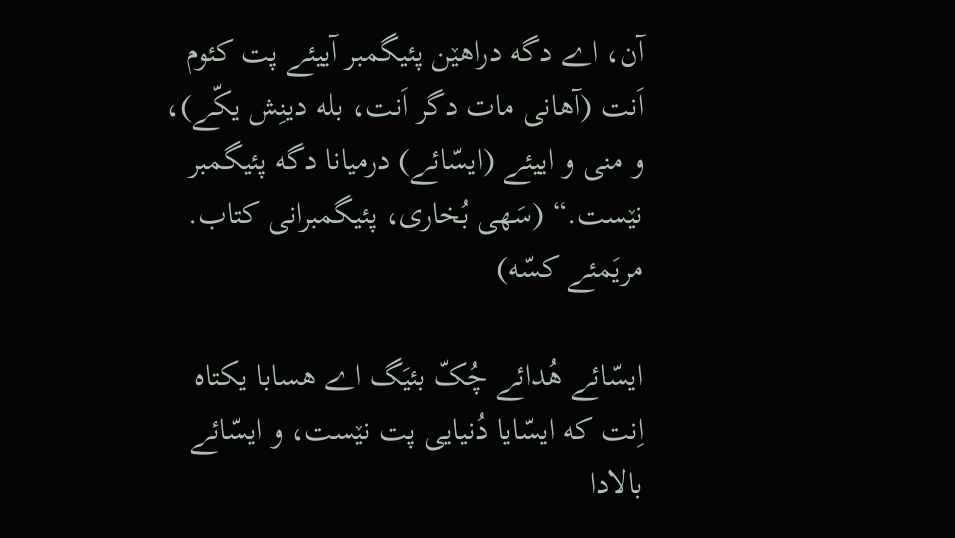آن، اے دگه دراهێن پئیگمبر آییئے پت کئوم اَنت (آهانی مات دگر اَنت، بله دینِش یکّے)، و منی و اییئے (ایسّائے) درمیانا دگه پئیگمبر نێست.“ (سَهی بُخاری، پئیگمبرانی کتاب. مریَمئے کسّه)

ایسّائے هُدائے چُکّ بئیَگ اے هسابا یکتاه اِنت که ایسّایا دُنیایی پت نێست، و ایسّائے بالادا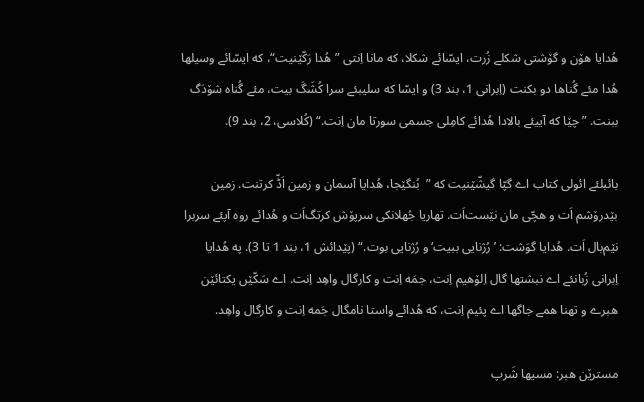هُدایا هۆن و گۆشتی شکلے زُرت، ایسّائے شکلا، که مانا اِنتی ”هُدا رَکّێنیت“، که ایسّائے وسیلها هُدا مئے گُناها دو بکنت (اِبرانی 1، بند 3) و ایسّا که سلیبئے سرا کُشَگَ بیت، مئے گُناه شۆدَگ ببنت. ”چێا که آییئے بالادا هُدائے کامِلی جسمی سورتا مان اِنت.“ (کُلاسی، 2، بند 9).

بائبلئے ائولی کتاب اے گپّا گیشّێنیت که ”  بُنگێجا، هُدایا آسمان و زمین اَڈّ کرتنت. زمین بێدرۆشم اَت و هچّی مان نێست‌اَت. تهاریا جُهلانکی سرپۆش کرتگ‌اَت و هُدائے روه آپئے سربرا نێم‌بال اَت. هُدایا گوَشت: ’رُژنایی ببیت‘ و رُژنایی بوت.“ (پێدائش 1، بند 1 تا 3). په هُدایا اِبرانی زُبانئے اے نبشتها گال اِلۆهیم اِنت، جمَه اِنت و کارگال واهِد اِنت. اے سَکّێں یکتائێن هبرے و تهنا همے جاگها اے پئیم اِنت، که هُدائے واستا نامگال جَمه اِنت و کارگال واهِد.

مسترێن هبر: مسیها شَرپ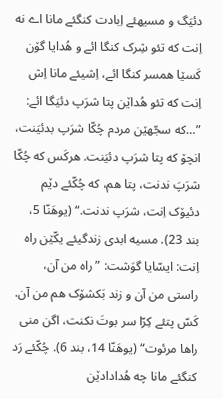دئیَگ و مسیهئے اِبادت کنگئے مانا اے نه اِنت که تئو شِرک کنگا ائے و هُدایا گۆن کَسێا همسر کنگا ائے، اِشیئے مانا اِش اِنت که تئو هُداێن پتا شرَپ دئیَگا ائے: ”…که سجّهێن مردم چُکّا شرَپ بدئیَنت، انچۆ که پتا شرَپ دئیَنت. هرکَس که چُکّا شرَپَ ندنت، پتا هم، که چُکّئے دێم دئیۆک اِنت، شرَپ ندنت.“ (یوهَنّا 5، بند 23). مسیه ابدی زندگیئے یکّێن راه اِنت: ایسّایا گوَشت: ”راه من آن، راستی من آن و زند بَکشۆک هم من آن. کَسّ پتئے کِرّا سر بوتَ نکنت، اگن منی راها مرئوت“ (یوهَنّا 14، بند 6). چُکّئے رَد کنگئے مانا چه هُدادادێن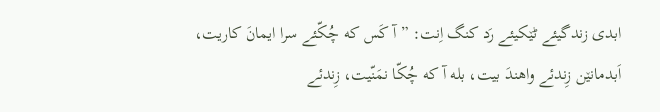ابدی زندگیئے ٹێکیئے رَد کنگ اِنت: ” آ کَس که چُکّئے سرا ایمانَ کاریت، اَبدمانێن زِندئے واهندَ بیت، بله آ که چُکّا نمَنّیت، زِندئے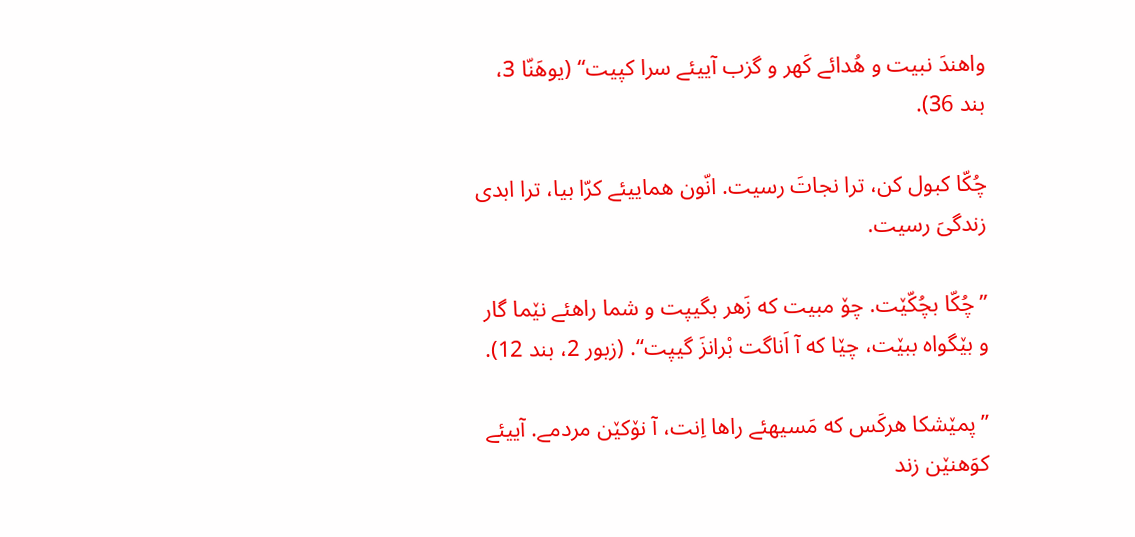واهندَ نبیت و هُدائے کَهر و گزب آییئے سرا کپیت“ (یوهَنّا 3، بند 36).

چُکّا کبول کن، ترا نجاتَ رسیت. انّون هماییئے کرّا بیا، ترا ابدی زندگیَ رسیت.

”چُکّا بچُکّێت. چۆ مبیت که زَهر بگیپت و شما راهئے نێما گار و بێگواه ببێت، چێا که آ اَناگت بْرانزَ گیپت“. (زبور 2، بند 12).

”پمێشکا هرکَس که مَسیهئے راها اِنت، آ نۆکێن مردمے. آییئے کوَهنێن زند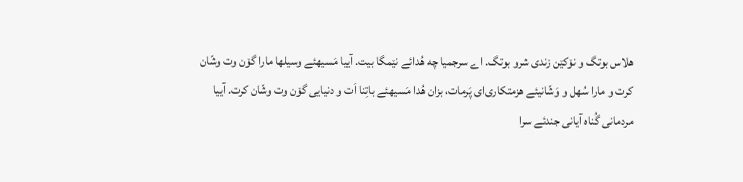هلاس بوتگ و نۆکێن زندی شرو بوتگ. اے سرجمیا چه هُدائے نێمگا بیت. آییا مَسیهئے وسیلها مارا گۆن وت وشّان کرت و مارا سُهل و وَشّانیئے هزمتکاری‌ای‌ پَرمات، بزان هُدا مَسیهئے باتِنا اَت و دنیایی گۆن وت وشّان کرت. آییا مردمانی گُناه آیانی جندئے سرا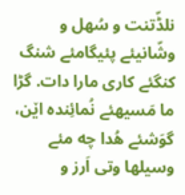نلڈّتنت و سُهل و وشّانیئے پئیگامئے شنگ کنگئے کاری مارا دات. گڑا ما مَسیهئے نُمائِنده اێن، گوَشئے هُدا چه مئے وسیلها وتی اَرز و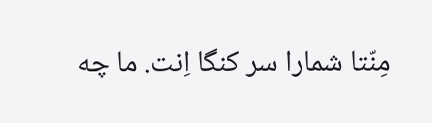مِنّتا شمارا سر کنگا اِنت. ما چه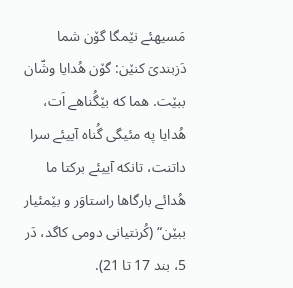مَسیهئے نێمگا گۆن شما دَزبندیَ کنێن: گۆن هُدایا وشّان ببێت. هما که بێگُناهے اَت، هُدایا په مئیگی گُناه آییئے سرا داتنت، تانکه آییئے برکتا ما هُدائے بارگاها راستاوَر و بێمئیار ببێن“ (کُرنتیانی دومی کاگد، دَر 5، بند 17 تا 21).